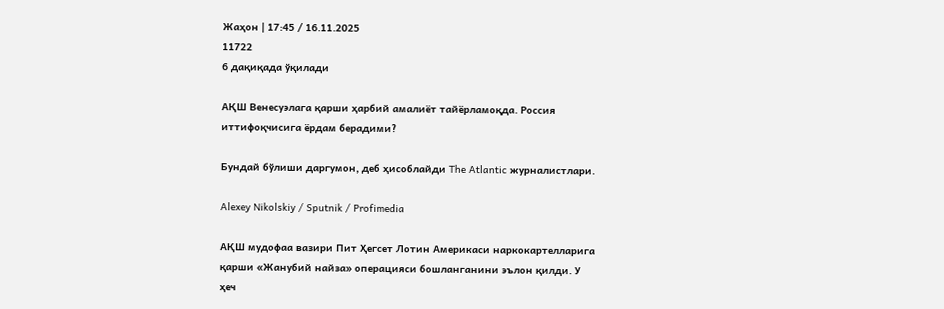Жаҳон | 17:45 / 16.11.2025
11722
6 дақиқада ўқилади

АҚШ Венесуэлага қарши ҳарбий амалиёт тайёрламоқда. Россия иттифоқчисига ёрдам берадими?

Бундай бўлиши даргумон, деб ҳисоблайди The Atlantic журналистлари.

Alexey Nikolskiy / Sputnik / Profimedia

АҚШ мудофаа вазири Пит Ҳегсет Лотин Америкаси наркокартелларига қарши «Жанубий найза» операцияси бошланганини эълон қилди. У ҳеч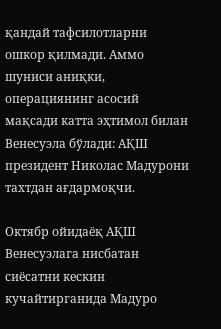қандай тафсилотларни ошкор қилмади. Аммо шуниси аниқки, операциянинг асосий мақсади катта эҳтимол билан Венесуэла бўлади: АҚШ президент Николас Мадурони тахтдан ағдармоқчи.

Октябр ойидаёқ АҚШ Венесуэлага нисбатан сиёсатни кескин кучайтирганида Мадуро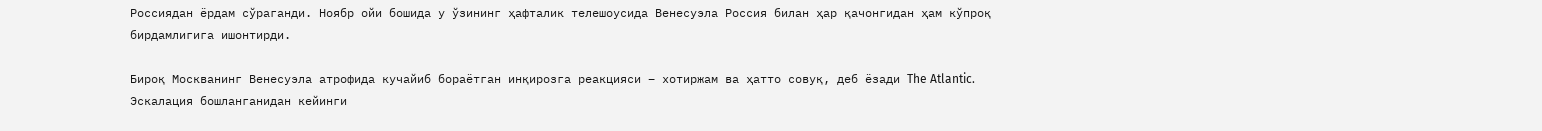Россиядан ёрдам сўраганди. Ноябр ойи бошида у ўзининг ҳафталик телешоусида Венесуэла Россия билан ҳар қачонгидан ҳам кўпроқ бирдамлигига ишонтирди.

Бироқ Москванинг Венесуэла атрофида кучайиб бораётган инқирозга реакцияси – хотиржам ва ҳатто совуқ, деб ёзади The Atlantic. Эскалация бошланганидан кейинги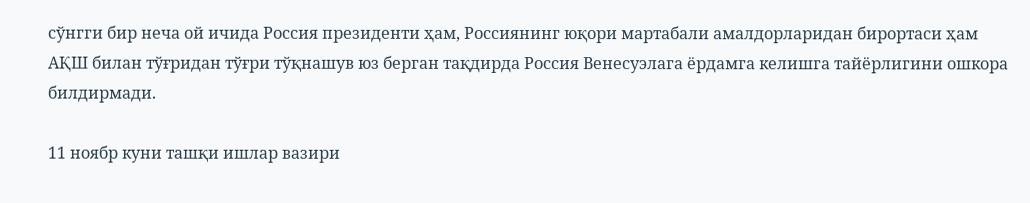сўнгги бир неча ой ичида Россия президенти ҳам, Россиянинг юқори мартабали амалдорларидан бирортаси ҳам АҚШ билан тўғридан тўғри тўқнашув юз берган тақдирда Россия Венесуэлага ёрдамга келишга тайёрлигини ошкора билдирмади.

11 ноябр куни ташқи ишлар вазири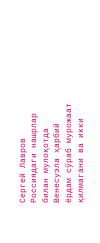Сергей Лавров Россиядаги нашрлар билан мулоқотда Венесуэла ҳарбий ёрдам сўраб мурожаат қилмагани ва икки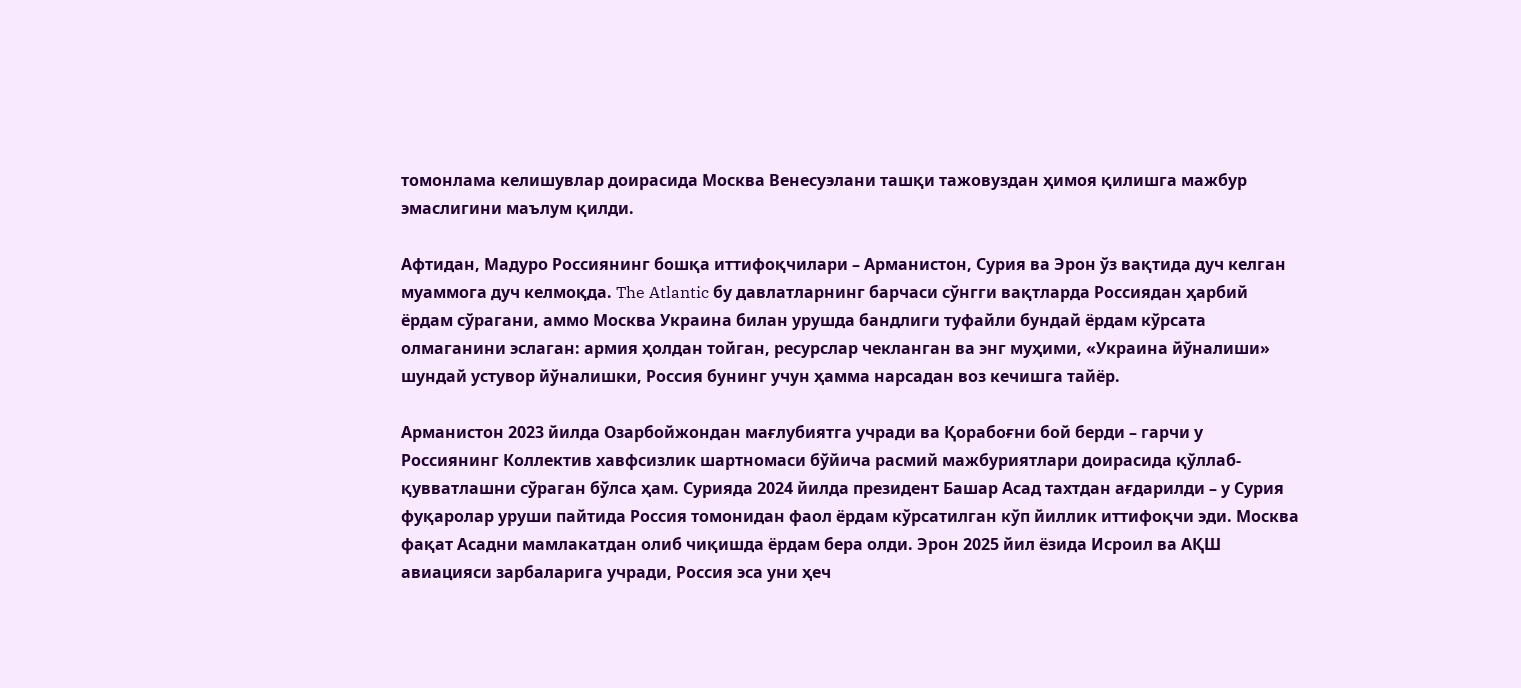томонлама келишувлар доирасида Москва Венесуэлани ташқи тажовуздан ҳимоя қилишга мажбур эмаслигини маълум қилди.

Афтидан, Мадуро Россиянинг бошқа иттифоқчилари – Арманистон, Сурия ва Эрон ўз вақтида дуч келган муаммога дуч келмоқда. The Atlantic бу давлатларнинг барчаси сўнгги вақтларда Россиядан ҳарбий ёрдам сўрагани, аммо Москва Украина билан урушда бандлиги туфайли бундай ёрдам кўрсата олмаганини эслаган: армия ҳолдан тойган, ресурслар чекланган ва энг муҳими, «Украина йўналиши» шундай устувор йўналишки, Россия бунинг учун ҳамма нарсадан воз кечишга тайёр.

Арманистон 2023 йилда Озарбойжондан мағлубиятга учради ва Қорабоғни бой берди – гарчи у Россиянинг Коллектив хавфсизлик шартномаси бўйича расмий мажбуриятлари доирасида қўллаб-қувватлашни сўраган бўлса ҳам. Сурияда 2024 йилда президент Башар Асад тахтдан ағдарилди – у Сурия фуқаролар уруши пайтида Россия томонидан фаол ёрдам кўрсатилган кўп йиллик иттифоқчи эди. Москва фақат Асадни мамлакатдан олиб чиқишда ёрдам бера олди. Эрон 2025 йил ёзида Исроил ва АҚШ авиацияси зарбаларига учради, Россия эса уни ҳеч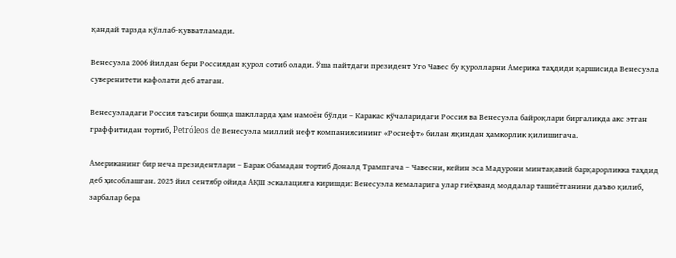қандай тарзда қўллаб-қувватламади.

Венесуэла 2006 йилдан бери Россиядан қурол сотиб олади. Ўша пайтдаги президент Уго Чавес бу қуролларни Америка таҳдиди қаршисида Венесуэла суверенитети кафолати деб атаган.

Венесуэладаги Россия таъсири бошқа шаклларда ҳам намоён бўлди – Каракас кўчаларидаги Россия ва Венесуэла байроқлари биргаликда акс этган граффитидан тортиб, Petróleos de Венесуэла миллий нефт компаниясининг «Роснефт» билан яқиндан ҳамкорлик қилишигача.

Американинг бир неча президентлари – Барак Обамадан тортиб Доналд Трампгача – Чавесни, кейин эса Мадурони минтақавий барқарорликка таҳдид деб ҳисоблашган. 2025 йил сентябр ойида АҚШ эскалацияга киришди: Венесуэла кемаларига улар гиёҳванд моддалар ташиётганини даъво қилиб, зарбалар бера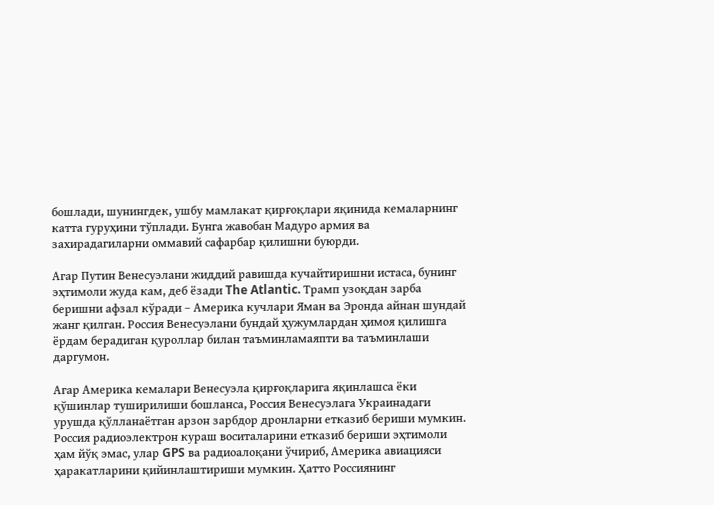бошлади, шунингдек, ушбу мамлакат қирғоқлари яқинида кемаларнинг катта гуруҳини тўплади. Бунга жавобан Мадуро армия ва захирадагиларни оммавий сафарбар қилишни буюрди.

Агар Путин Венесуэлани жиддий равишда кучайтиришни истаса, бунинг эҳтимоли жуда кам, деб ёзади The Atlantic. Трамп узоқдан зарба беришни афзал кўради – Америка кучлари Яман ва Эронда айнан шундай жанг қилган. Россия Венесуэлани бундай ҳужумлардан ҳимоя қилишга ёрдам берадиган қуроллар билан таъминламаяпти ва таъминлаши даргумон.

Агар Америка кемалари Венесуэла қирғоқларига яқинлашса ёки қўшинлар туширилиши бошланса, Россия Венесуэлага Украинадаги урушда қўлланаётган арзон зарбдор дронларни етказиб бериши мумкин. Россия радиоэлектрон кураш воситаларини етказиб бериши эҳтимоли ҳам йўқ эмас, улар GPS ва радиоалоқани ўчириб, Америка авиацияси ҳаракатларини қийинлаштириши мумкин. Ҳатто Россиянинг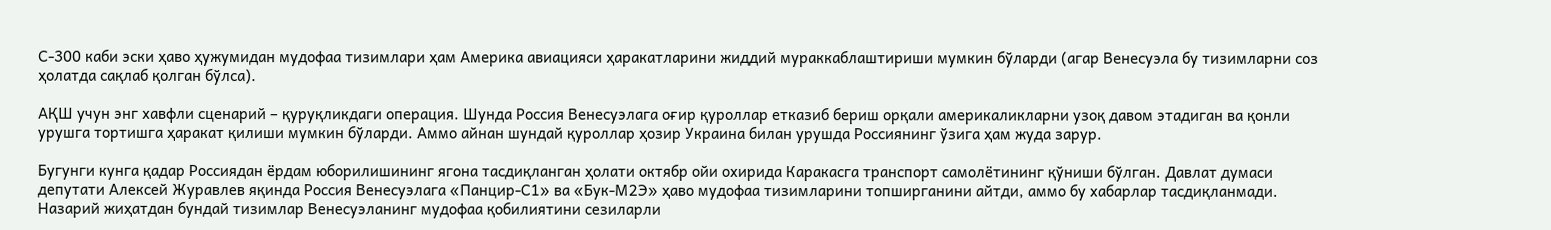С-300 каби эски ҳаво ҳужумидан мудофаа тизимлари ҳам Америка авиацияси ҳаракатларини жиддий мураккаблаштириши мумкин бўларди (агар Венесуэла бу тизимларни соз ҳолатда сақлаб қолган бўлса).

АҚШ учун энг хавфли сценарий – қуруқликдаги операция. Шунда Россия Венесуэлага оғир қуроллар етказиб бериш орқали америкаликларни узоқ давом этадиган ва қонли урушга тортишга ҳаракат қилиши мумкин бўларди. Аммо айнан шундай қуроллар ҳозир Украина билан урушда Россиянинг ўзига ҳам жуда зарур.

Бугунги кунга қадар Россиядан ёрдам юборилишининг ягона тасдиқланган ҳолати октябр ойи охирида Каракасга транспорт самолётининг қўниши бўлган. Давлат думаси депутати Алексей Журавлев яқинда Россия Венесуэлага «Панцир-С1» ва «Бук-М2Э» ҳаво мудофаа тизимларини топширганини айтди, аммо бу хабарлар тасдиқланмади. Назарий жиҳатдан бундай тизимлар Венесуэланинг мудофаа қобилиятини сезиларли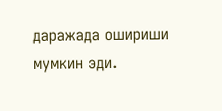даражада ошириши мумкин эди.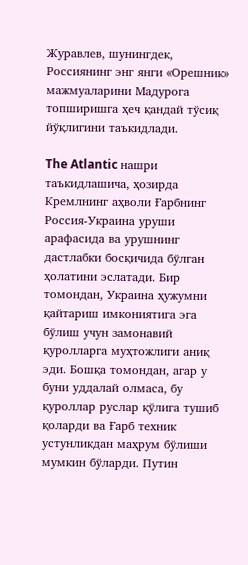Журавлев, шунингдек, Россиянинг энг янги «Орешник» мажмуаларини Мадурога топширишга ҳеч қандай тўсиқ йўқлигини таъкидлади.

The Atlantic нашри таъкидлашича, ҳозирда Кремлнинг аҳволи Ғарбнинг Россия-Украина уруши арафасида ва урушнинг дастлабки босқичида бўлган ҳолатини эслатади. Бир томондан, Украина ҳужумни қайтариш имкониятига эга бўлиш учун замонавий қуролларга муҳтожлиги аниқ эди. Бошқа томондан, агар у буни уддалай олмаса, бу қуроллар руслар қўлига тушиб қоларди ва Ғарб техник устунликдан маҳрум бўлиши мумкин бўларди. Путин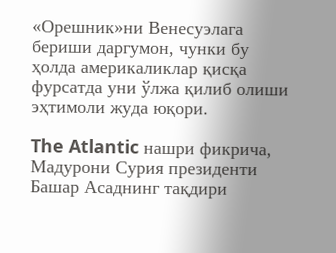«Орешник»ни Венесуэлага бериши даргумон, чунки бу ҳолда америкаликлар қисқа фурсатда уни ўлжа қилиб олиши эҳтимоли жуда юқори.

The Atlantic нашри фикрича, Мадурони Сурия президенти Башар Асаднинг тақдири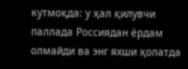кутмоқда: у ҳал қилувчи паллада Россиядан ёрдам олмайди ва энг яхши ҳолатда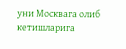уни Москвага олиб кетишларига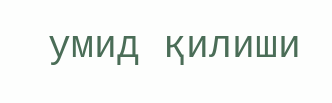умид қилиши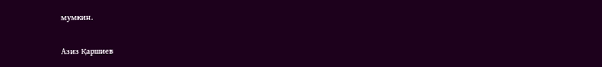мумкин.

Азиз Қаршиев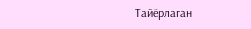Тайёрлаган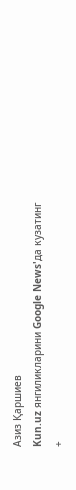Азиз Қаршиев
Kun.uz янгиликларини Google News'да кузатинг
+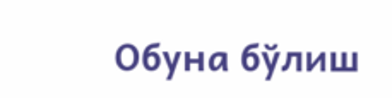Обуна бўлиш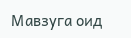Мавзуга оид